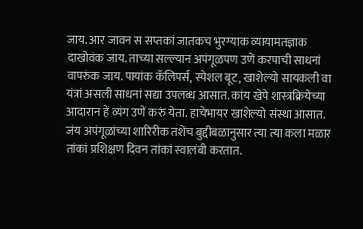जाय. आर जावन स सप्तकां जातकच भुरग्याक व्यायामतज्ञाक दाखोवंक जाय. ताच्या सल्ल्यान अपंगूळपण उणें करपाची साधनां वापरुंक जाय. पायांक कॅलिपर्स, स्पेशल बूट, खाशेल्यो सायकली वा यंत्रां असली साधनां सद्या उपलब्ध आसात. कांय खेपे शास्त्रक्रियेच्या आदारान हें व्यंग उणें करुं येता. हाचेभायर खाशेल्यो संस्था आसात. जंय अपंगूळांच्या शारिरीक तशेंच बुद्दीबळानुसार त्या त्या कला मळार तांकां प्रशिक्षण दिवन तांकां स्वालंबी करतात.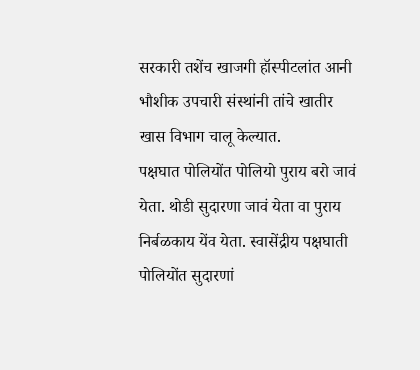सरकारी तशेंच खाजगी हॉस्पीटलांत आनी भौशीक उपचारी संस्थांनी तांचे खातीर खास विभाग चालू केल्यात.
पक्षघात पोलियोंत पोलियो पुराय बरो जावं येता. थोडी सुदारणा जावं येता वा पुराय निर्बळकाय येंव येता. स्वासेंद्रीय पक्षघाती पोलियोंत सुदारणां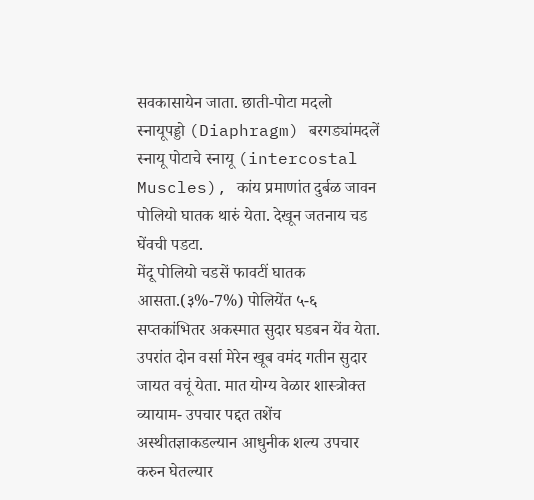सवकासायेन जाता. छाती-पोटा मदलो स्नायूपड्डो (Diaphragm) बरगड्यांमदलें स्नायू पोटाचे स्नायू (intercostal Muscles), कांय प्रमाणांत दुर्बळ जावन पोलियो घातक थारुं येता. देखून जतनाय चड घेंवची पडटा.
मेंदू पोलियो चडसें फावटीं घातक आसता.(३%-7%) पोलियेंत ५-६ सप्तकांभितर अकस्मात सुदार घडबन येंव येता. उपरांत दोन वर्सा मेरेन खूब वमंद गतीन सुदार जायत वचूं येता. मात योग्य वेळार शास्त्रोक्त व्यायाम- उपचार पद्दत तशेंच अस्थीतज्ञाकडल्यान आधुनीक शल्य उपचार करुन घेतल्यार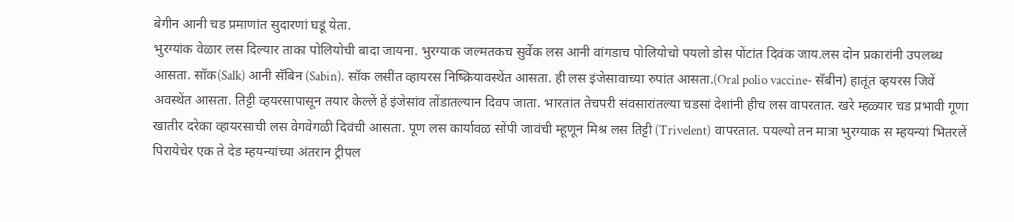बेगीन आनी चड प्रमाणांत सुदारणां घडूं येता.
भुरग्यांक वेळार लस दिल्यार ताका पोलियोची बादा जायना. भुरग्याक जल्मतकच सुर्वेक लस आनी वांगडाच पोलियोचो पयलो डोस पोंटांत दिवंक जाय.लस दोन प्रकारांनी उपलब्ध आसता. सॉक(Salk) आनी सॅबिन (Sabin). सॉक लसींत व्हायरस निष्क्रियावस्थेंत आसता. ही लस इंजेसावाच्या रुपांत आसता.(Oral polio vaccine- सॅबीन) हातूंत व्हयरस जिवें अवस्थेंत आसता. तिट्टी व्हयरसापासून तयार केल्लें हें इंजेसांव तोंडातल्यान दिवप जाता. भारतांत तेचपरी संवसारांतल्या चडसां देशांनी हीच लस वापरतात. खरे म्हळ्यार चड प्रभावी गूणा खातीर दरेका व्हायरसाची लस वेगवेगळी दिवंची आसता. पूण लस कार्यावळ सोंपी जावंची म्हूणून मिश्र लस तिट्टी (Trivelent) वापरतात. पयल्यो तन मात्रा भुरग्याक स म्हयन्यां भितरलें पिरायेचेर एक ते देड म्हयन्यांच्या अंतरान ट्रीपल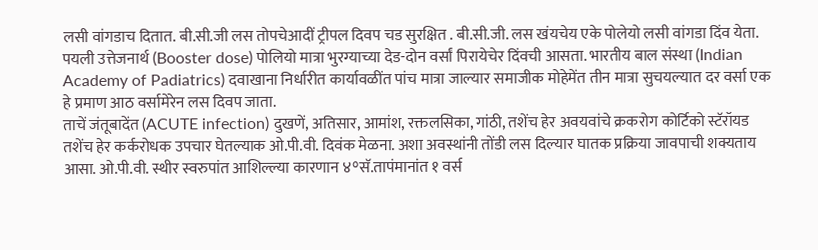लसी वांगडाच दितात. बी.सी.जी लस तोपचेआदीं ट्रीपल दिवप चड सुरक्षित . बी.सी.जी. लस खंयचेय एके पोलेयो लसी वांगडा दिंव येता. पयली उत्तेजनार्थ (Booster dose) पोलियो मात्रा भुरग्याच्या देड-दोन वर्सां पिरायेचेर दिंवची आसता. भारतीय बाल संस्था (Indian Academy of Padiatrics) दवाखाना निर्धारीत कार्यावळींत पांच मात्रा जाल्यार समाजीक मोहेमेंत तीन मात्रा सुचयल्यात दर वर्सा एक हे प्रमाण आठ वर्सामेरेन लस दिवप जाता.
ताचें जंतूबादेंत (ACUTE infection) दुखणें, अतिसार, आमांश, रक्तलसिका, गांठी, तशेंच हेर अवयवांचे क्रकरोग कोर्टिको स्टॅरॉयड तशेंच हेर कर्करोधक उपचार घेतल्याक ओ.पी.वी. दिवंक मेळना. अशा अवस्थांनी तोंडी लस दिल्यार घातक प्रक्रिया जावपाची शक्यताय आसा. ओ.पी.वी. स्थीर स्वरुपांत आशिल्ल्या कारणान ४°सॅ.तापंमानांत १ वर्स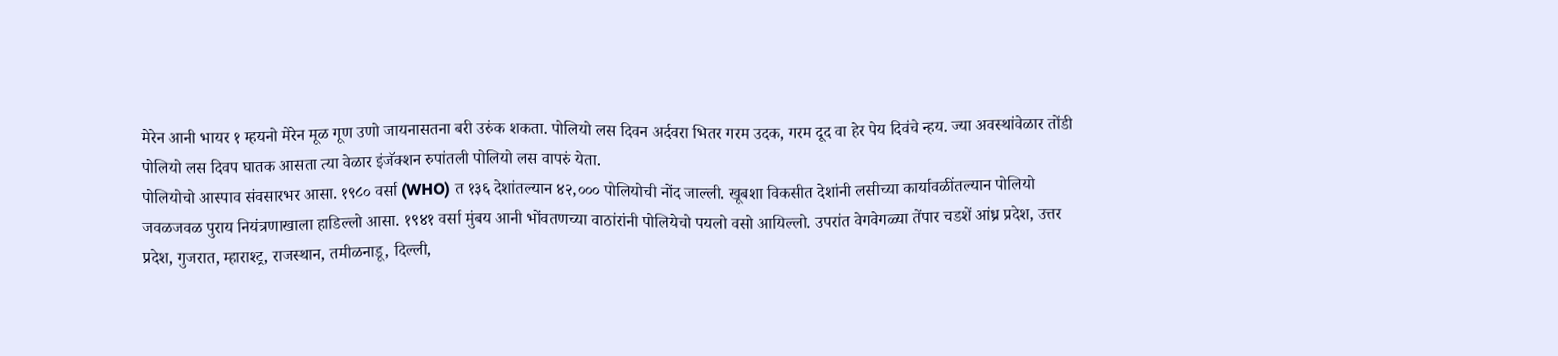मेरेन आनी भायर १ म्हयनो मेरेन मूळ गूण उणो जायनासतना बरी उरुंक शकता. पोलियो लस दिवन अर्दवरा भितर गरम उदक, गरम दूद वा हेर पेय दिवंचे न्हय. ज्या अवस्थांवेळार तोंडी पोलियो लस दिवप घातक आसता त्या वेळार इंजॅक्शन रुपांतली पोलियो लस वापरुं येता.
पोलियोचो आस्पाव संवसारभर आसा. १९८० वर्सा (WHO) त १३६ देशांतल्यान ४२,००० पोलियोची नोंद जाल्ली. खूबशा विकसीत देशांनी लसीच्या कार्यावळींतल्यान पोलियो जवळजवळ पुराय नियंत्रणाखाला हाडिल्लो आसा. १९४१ वर्सा मुंबय आनी भोंवतणच्या वाठांरांनी पोलियेचो पयलो वसो आयिल्लो. उपरांत वेगवेगळ्या तेंपार चडशें आंध्र प्रदेश, उत्तर प्रदेश, गुजरात, म्हाराश्ट्र, राजस्थान, तमीळनाडू, दिल्ली,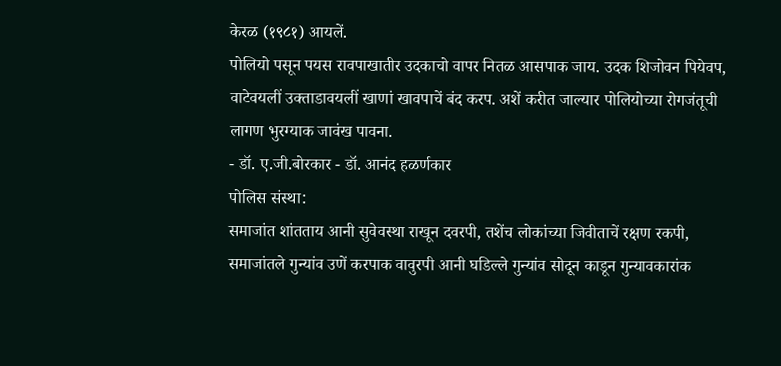केरळ (१९८१) आयलें.
पोलियो पसून पयस रावपाखातीर उदकाचो वापर नितळ आसपाक जाय. उदक शिजोवन पियेवप, वाटेवयलीं उक्ताडावयलीं खाणां खावपाचें बंद करप. अशें करीत जाल्यार पोलियोच्या रोगजंतूची लागण भुरग्याक जावंख पावना.
- डॉ. ए.जी.बोरकार - डॉ. आनंद हळर्णकार
पोलिस संस्था:
समाजांत शांतताय आनी सुवेवस्था राखून दवरपी, तशेंच लोकांच्या जिवीताचें रक्षण रकपी, समाजांतले गुन्यांव उणें करपाक वावुरपी आनी घडिल्ले गुन्यांव सोदून काडून गुन्यावकारांक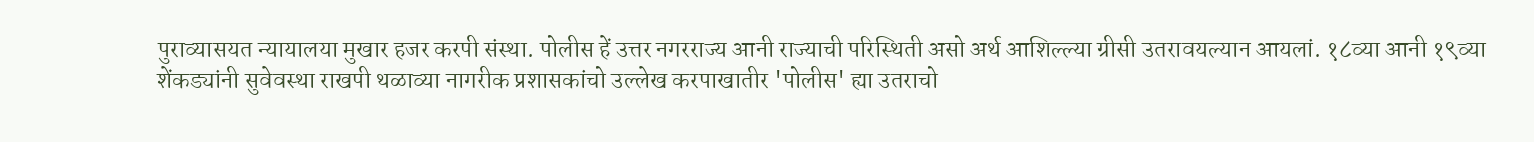पुराव्यासयत न्यायालया मुखार हजर करपी संस्था. पोलीस हें उत्तर नगरराज्य आनी राज्याची परिस्थिती असो अर्थ आशिल्ल्या ग्रीसी उतरावयल्यान आयलां. १८व्या आनी १९व्या शेंकड्यांनी सुवेवस्था राखपी थळाव्या नागरीक प्रशासकांचो उल्लेख करपाखातीर 'पोलीस' ह्या उतराचो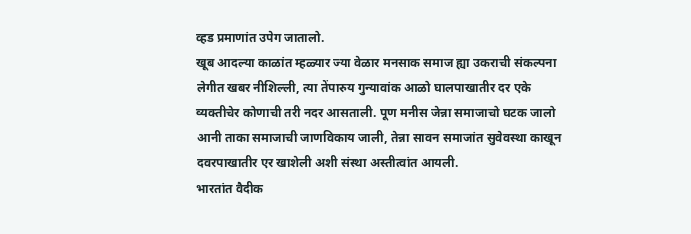व्हड प्रमाणांत उपेग जातालो.
खूब आदल्या काळांत म्हळ्यार ज्या वेळार मनसाक समाज ह्या उकराची संकल्पना लेगीत खबर नीशिल्ली, त्या तेंपारुय गुन्यावांक आळो घालपाखातीर दर एके व्यक्तीचेर कोणाची तरी नदर आसताली. पूण मनीस जेन्ना समाजाचो घटक जालो आनी ताका समाजाची जाणविकाय जाली, तेन्ना सावन समाजांत सुवेवस्था काखून दवरपाखातीर एर खाशेली अशी संस्था अस्तीत्वांत आयली.
भारतांत वैदीक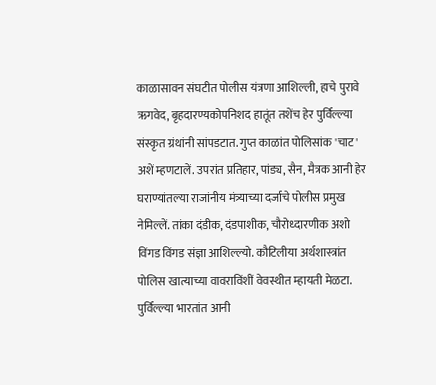काळासावन संघटीत पोलीस यंत्रणा आशिल्ली, हाचे पुरावे ऋगवेद, बृहदारण्यकोपनिशद हातूंत तशेंच हेर पुर्विल्ल्या संस्कृत ग्रंथांनी सांपडटात. गुप्त काळांत पोलिसांक 'चाट' अशें म्हणटालें. उपरांत प्रतिहार, पांड्य, सैन, मैत्रक आनी हेर घराण्यांतल्या राजांनीय मंत्र्याच्या दर्जाचे पोलीस प्रमुख नेमिल्लें. तांका दंडीक, दंडपाशीक, चौरोध्दारणीक अशो विंगड विंगड संज्ञा आशिल्ल्यो. कौटिलीया अर्थशास्त्रांत पोलिस खात्याच्या वावराविंशीं वेवस्थीत म्हायती मेळटा.
पुर्विल्ल्या भारतांत आनी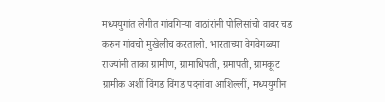मध्ययुगांत लेगीत गांवगिऱ्या वाठांरांनी पोलिसांचो वावर चड करुन गांवचो मुखेलीच करतालो. भारताच्या वेगवेगळ्या राज्यांनी ताका ग्रामीण, ग्रामाधिपती, ग्रमापती, ग्रामकूट ग्रामीक अशीं विंगड विंगड पदनांवा आशिल्लीं, मध्ययुगीन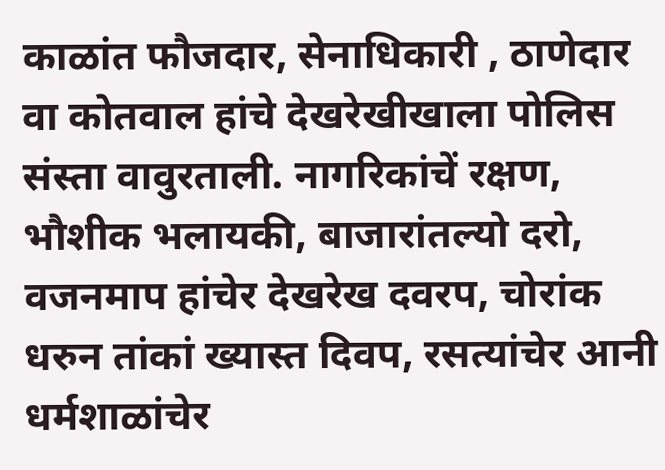काळांत फौजदार, सेनाधिकारी , ठाणेदार वा कोतवाल हांचे देखरेखीखाला पोलिस संस्ता वावुरताली. नागरिकांचें रक्षण, भौशीक भलायकी, बाजारांतल्यो दरो, वजनमाप हांचेर देखरेख दवरप, चोरांक धरुन तांकां ख्यास्त दिवप, रसत्यांचेर आनी धर्मशाळांचेर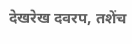देखरेख दवरप, तशेंच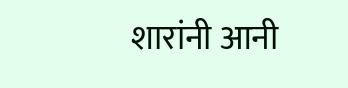शारांनी आनी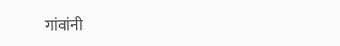गांवांनी